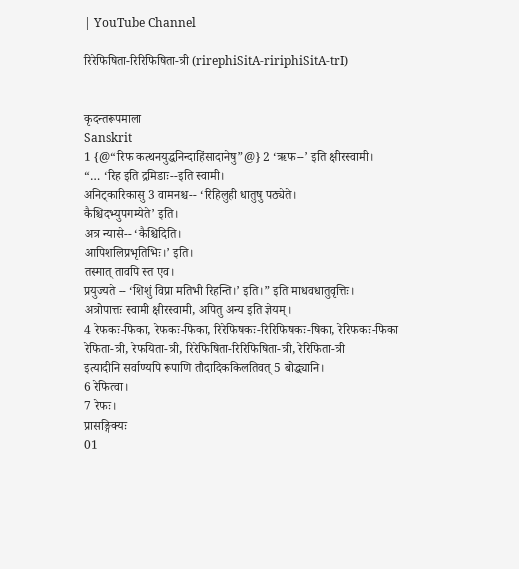| YouTube Channel

रिरेफिषिता-रिरिफिषिता-त्री (rirephiSitA-ririphiSitA-trI)


कृदन्तरूपमाला
Sanskrit
1 {@“रिफ कत्थनयुद्धनिन्दाहिंसादानेषु”@} 2 ‘ऋफ--’ इति क्षीरस्वामी।
“… ‘रिह इति द्रमिडाः--इति स्वामी।
अनिट्कारिकासु 3 वामनश्च-- ‘रिहिलुही धातुषु पठ्येते।
कैश्चिदभ्युपगम्येते’ इति।
अत्र न्यासे-- ‘कैश्चिदिति।
आपिशलिप्रभृतिभिः।’ इति।
तस्मात् तावपि स्त एव।
प्रयुज्यते -- ‘शिशुं विप्रा मतिभी रिहन्ति।’ इति।” इति माधवधातुवृत्तिः।
अत्रोपात्तः स्वामी क्षीरस्वामी, अपितु अन्य इति ज्ञेयम्।
4 रेफकः-फिका, रेफकः-फिका, रिरेफिषकः-रिरिफिषकः-षिका, रेरिफकः-फिका
रेफिता-त्री, रेफयिता-त्री, रिरेफिषिता-रिरिफिषिता-त्री, रेरिफिता-त्री
इत्यादीनि सर्वाण्यपि रूपाणि तौदादिककिलतिवत् 5 बोद्ध्यानि।
6 रेफित्वा।
7 रेफः।
प्रासङ्गिक्यः
01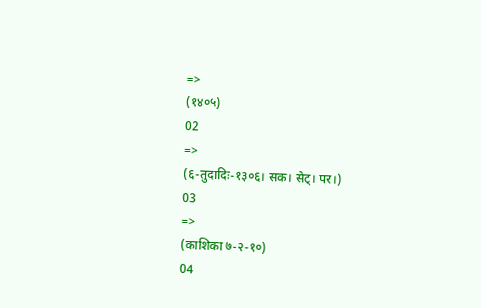=>
(१४०५)
02
=>
(६-तुदादिः-१३०६। सक। सेट्। पर।)
03
=>
(काशिका ७-२-१०)
04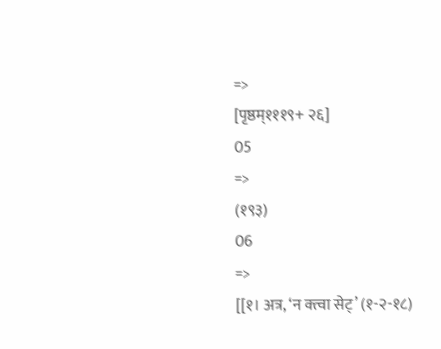=>
[पृष्ठम्१११९+ २६]
05
=>
(१९३)
06
=>
[[१। अत्र, ‘न क्त्वा सेट्’ (१-२-१८)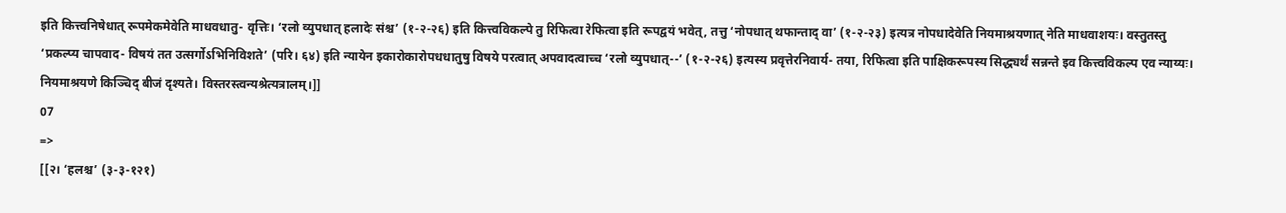इति कित्त्वनिषेधात् रूपमेकमेवेति माधवधातु- वृत्तिः। ‘रलो व्युपधात् हलादेः संश्च’ (१-२-२६) इति कित्त्वविकल्पे तु रिफित्वा रेफित्वा इति रूपद्वयं भवेत्, तत्तु ‘नोपधात् थफान्ताद् वा’ (१-२-२३) इत्यत्र नोपधादेवेति नियमाश्रयणात् नेति माधवाशयः। वस्तुतस्तु ‘प्रकल्प्य चापवाद- विषयं तत उत्सर्गोऽभिनिविशते’ (परि। ६४) इति न्यायेन इकारोकारोपधधातुषु विषये परत्वात् अपवादत्वाच्च ‘रलो व्युपधात्--’ (१-२-२६) इत्यस्य प्रवृत्तेरनिवार्य- तया, रिफित्वा इति पाक्षिकरूपस्य सिद्ध्यर्थं सन्नन्ते इव कित्त्वविकल्प एव न्याय्यः। नियमाश्रयणे किञ्चिद् बीजं दृश्यते। विस्तरस्त्वन्यश्रेत्यत्रालम्।]]
07
=>
[[२। ‘हलश्च’ (३-३-१२१)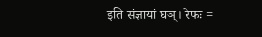इति संज्ञायां घञ्। रेफः =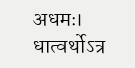अधमः। धात्वर्थोऽत्र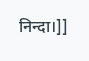निन्दा।]]